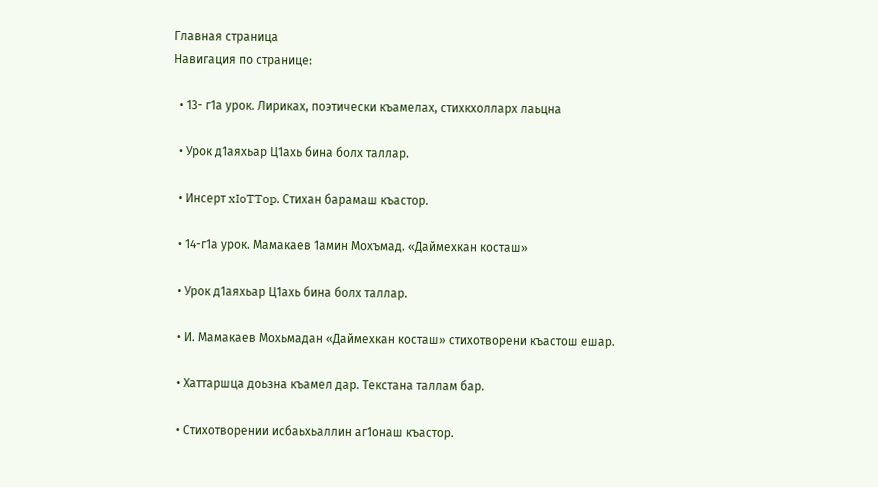Главная страница
Навигация по странице:

  • 13- г1а урок. Лириках, поэтически къамелах, стихкхолларх лаьцна

  • Урок д1аяхьар Ц1ахь бина болх таллар.

  • Инсерт xIoTTop. Стихан барамаш къастор.

  • 14-г1а урок. Мамакаев 1амин Мохъмад. «Даймехкан косташ»

  • Урок д1аяхьар Ц1ахь бина болх таллар.

  • И. Мамакаев Мохьмадан «Даймехкан косташ» стихотворени къастош ешар.

  • Хаттаршца доьзна къамел дар. Текстана таллам бар.

  • Стихотворении исбаьхьаллин аг1онаш къастор.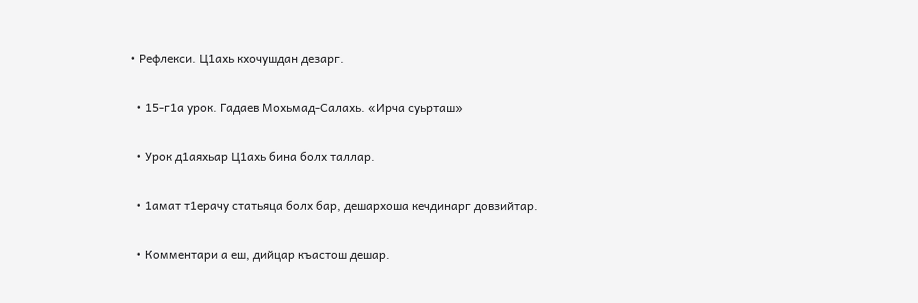• Рефлекси. Ц1ахь кхочушдан дезарг.

  • 15-г1а урок. Гадаев Мохьмад-Салахь. «Ирча суьрташ»

  • Урок д1аяхьар Ц1ахь бина болх таллар.

  • 1амат т1ерачу статьяца болх бар, дешархоша кечдинарг довзийтар.

  • Комментари а еш, дийцар къастош дешар.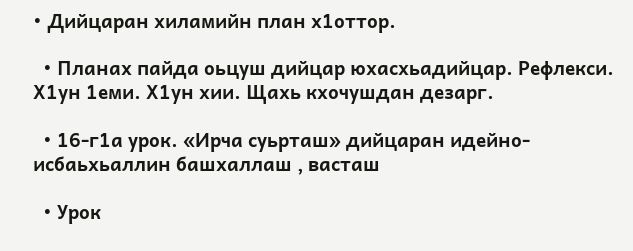• Дийцаран хиламийн план х1оттор.

  • Планах пайда оьцуш дийцар юхасхьадийцар. Рефлекси. Х1ун 1еми. Х1ун хии. Щахь кхочушдан дезарг.

  • 16-г1а урок. «Ирча суьрташ» дийцаран идейно-исбаьхьаллин башхаллаш , васташ

  • Урок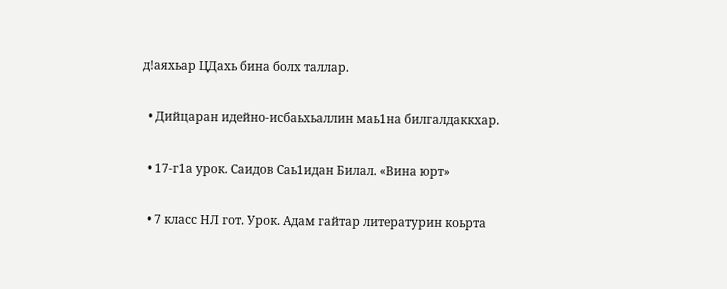д!аяхьар ЦДахь бина болх таллар.

  • Дийцаран идейно-исбаьхьаллин маь1на билгалдаккхар.

  • 17-г1а урок. Саидов Саь1идан Билал. «Вина юрт»

  • 7 класс НЛ гот. Урок. Адам гайтар литературин коьрта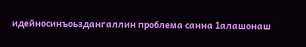идейносинъоьздангаллин проблема санна 1алашонаш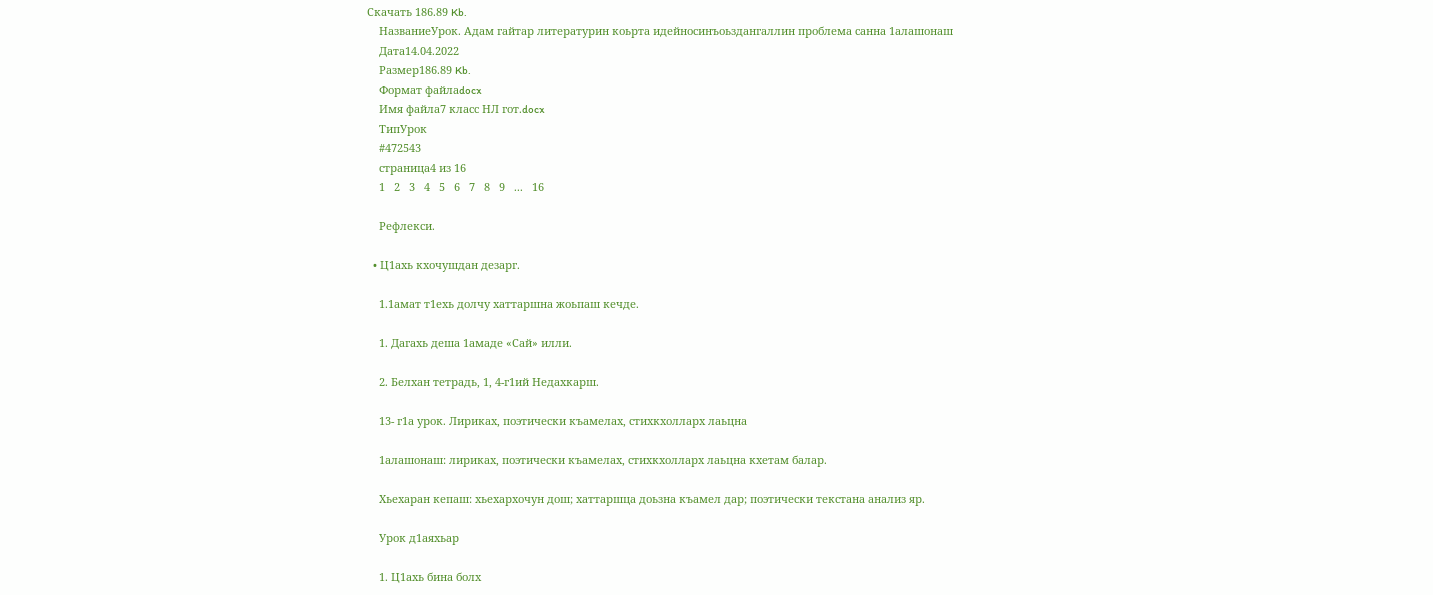Скачать 186.89 Kb.
    НазваниеУрок. Адам гайтар литературин коьрта идейносинъоьздангаллин проблема санна 1алашонаш
    Дата14.04.2022
    Размер186.89 Kb.
    Формат файлаdocx
    Имя файла7 класс НЛ гот.docx
    ТипУрок
    #472543
    страница4 из 16
    1   2   3   4   5   6   7   8   9   ...   16

    Рефлекси.

  • Ц1ахь кхочушдан дезарг.

    1.1амат т1ехь долчу хаттаршна жоьпаш кечде.

    1. Дагахь деша 1амаде «Сай» илли.

    2. Белхан тетрадь, 1, 4-г1ий Недахкарш.

    13- г1а урок. Лириках, поэтически къамелах, стихкхолларх лаьцна

    1алашонаш: лириках, поэтически къамелах, стихкхолларх лаьцна кхетам балар.

    Хьехаран кепаш: хьехархочун дош; хаттаршца доьзна къамел дар; поэтически текстана анализ яр.

    Урок д1аяхьар

    1. Ц1ахь бина болх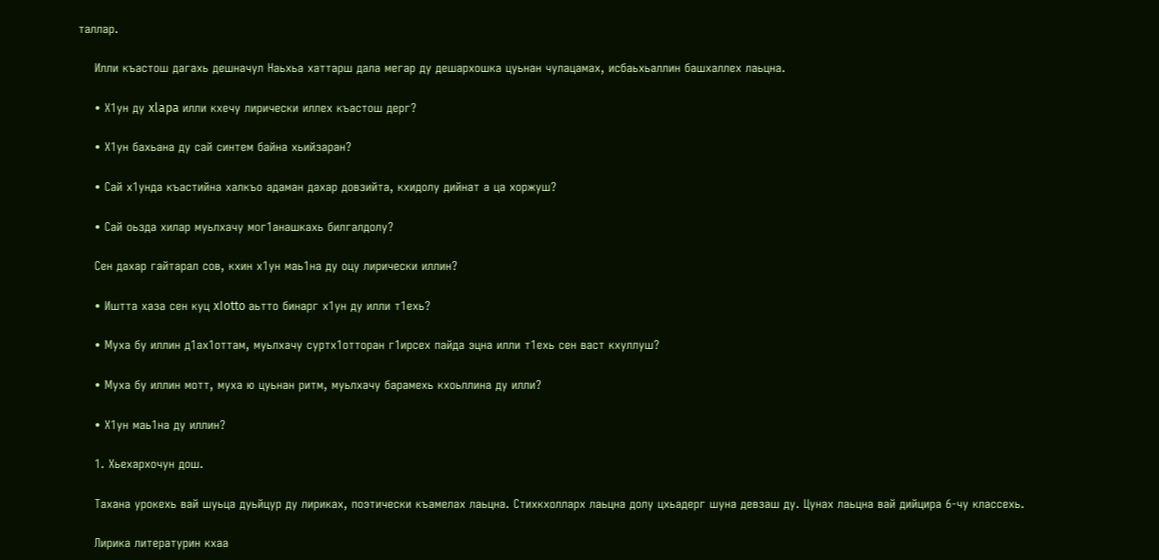таллар.

    Илли къастош дагахь дешначул Наьхьа хаттарш дала мегар ду дешархошка цуьнан чулацамах, исбаьхьаллин башхаллех лаьцна.

    • Х1ун ду xlapa илли кхечу лирически иллех къастош дерг?

    • Х1ун бахьана ду сай синтем байна хьийзаран?

    • Сай х1унда къастийна халкъо адаман дахар довзийта, кхидолу дийнат а ца хоржуш?

    • Сай оьзда хилар муьлхачу мог1анашкахь билгалдолу?

    Сен дахар гайтарал сов, кхин х1ун маь1на ду оцу лирически иллин?

    • Иштта хаза сен куц xIotto аьтто бинарг х1ун ду илли т1ехь?

    • Муха бу иллин д1ах1оттам, муьлхачу суртх1отторан г1ирсех пайда эцна илли т1ехь сен васт кхуллуш?

    • Муха бу иллин мотт, муха ю цуьнан ритм, муьлхачу барамехь кхоьллина ду илли?

    • Х1ун маь1на ду иллин?

    1. Хьехархочун дош.

    Тахана урокехь вай шуьца дуьйцур ду лириках, поэтически къамелах лаьцна. Стихкхолларх лаьцна долу цхьадерг шуна девзаш ду. Цунах лаьцна вай дийцира 6-чу классехь.

    Лирика литературин кхаа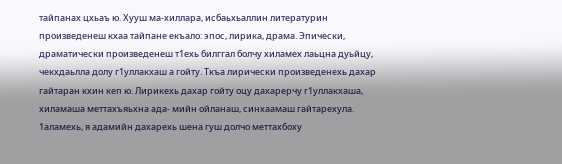тайпанах цхьаъ ю. Хууш ма-хиллара, исбаьхьаллин литературин произведенеш кхаа тайпане екъало: эпос, лирика, драма. Эпически, драматически произведенеш т1ехь билггал болчу хиламех лаьцна дуьйцу, чекхдаьлла долу г1уллакхаш а гойту. Ткъа лирически произведенехь дахар гайтаран кхин кеп ю. Лирикехь дахар гойту оцу дахарерчу г1уллакхаша, хиламаша меттахъяьхна ада- мийн ойланаш, синхаамаш гайтарехула. 1аламехь, я адамийн дахарехь шена гуш долчо меттахбоху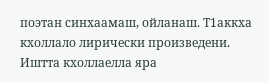поэтан синхаамаш, ойланаш. Т1аккха кхоллало лирически произведени. Иштта кхоллаелла яра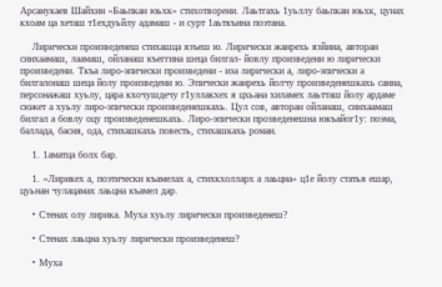Арсанукаев Шайхин «Баьпкан юьхк» стихотворени. Лаьтгахь 1уьллу баьпкан юьхк, цунах кхоам ца хеташ т1ехдуьйлу адамаш - и сурт 1аьткъина поэтана.

    Лирически произведенеш стихашца язъеш ю. Лирически жанрехь язйина, авторан синхаамаш, лаамаш, ойланаш къеггина шеца билгал- йовлу произведени ю лирически произведени. Ткъа лиро-эпически произведени - иза лирически а, лиро-эпически а билгалонаш шеца йолу произведени ю. Эпически жанрехь йолчу произведенешкахь санна, персонажаш хуьлу, цара кхочушдечу г1уллакхех я цхьана хиламех лаьтташ йолу ардаме сюжет а хуьлу лиро-эпически произведенешкахь. Цул сов, авторан ойланаш, синхаамаш билгал а бовлу оцу произведенешкахь. Лиро-эпически прозведенешна юкъайог1у: поэма, баллада, басня, ода, стихашкахь повесть, стихашкахь роман.

    1. 1аматца болх бар.

    1. «Лирикех а, поэтически къамелах а, стихкхолларх а лаьцна» ц1е йолу статья ешар, цуьнан чулацамах лаьцна къамел дар.

    • Стенах олу лирика. Муха хуьлу лирически произведенеш?

    • Стенах лаьцна хуьлу лирически произведенеш?

    • Муха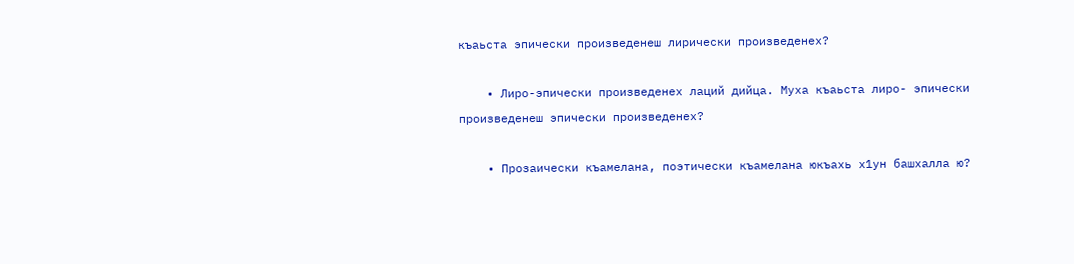къаьста эпически произведенеш лирически произведенех?

    • Лиро-эпически произведенех лаций дийца. Муха къаьста лиро- эпически произведенеш эпически произведенех?

    • Прозаически къамелана, поэтически къамелана юкъахь х1ун башхалла ю?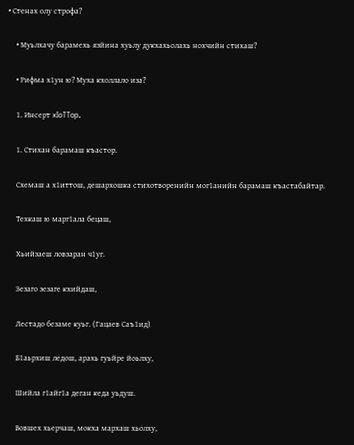• Стенах олу строфа?

    • Муьлхачу барамехь язйина хуьлу дукхахьолахь нохчийн стихаш?

    • Рифма х1ун ю? Муха кхоллало иза?

    1. Инсерт xIoTTop.

    1. Стихан барамаш къастор.

    Схемаш а х1иттош, дешархошка стихотворенийн мог1анийн барамаш къастабайтар.

    Техкаш ю марг1ала бецаш,

    Хьийзаеш ловзаран ч1уг.

    Зезаго зезаге кхийдаш,

    Лестадо безаме куьг. (Гацаев Саъ1ид)

    Б1аьрхиш ледош, арахь гуьйре йоьлху,

    Шийла г1айг1а деган кеда уьдуш.

    Вовшех хьерчаш, мокха мархаш хьолху,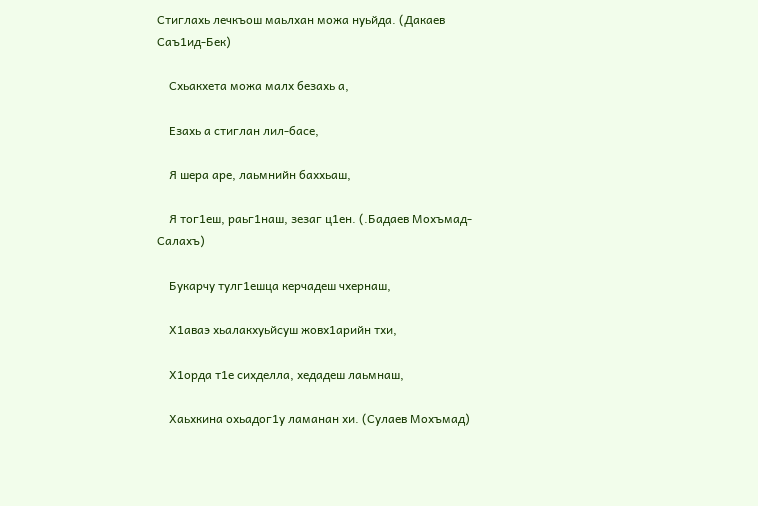Стиглахь лечкъош маьлхан можа нуьйда. (Дакаев Саъ1ид-Бек)

    Схьакхета можа малх безахь а,

    Езахь а стиглан лил-басе,

    Я шера аре, лаьмнийн баххьаш,

    Я тог1еш, раьг1наш, зезаг ц1ен. (.Бадаев Мохъмад-Салахъ)

    Букарчу тулг1ешца керчадеш чхернаш,

    Х1аваэ хьалакхуьйсуш жовх1арийн тхи,

    Х1орда т1е сихделла, хедадеш лаьмнаш,

    Хаьхкина охьадог1у ламанан хи. (Сулаев Мохъмад)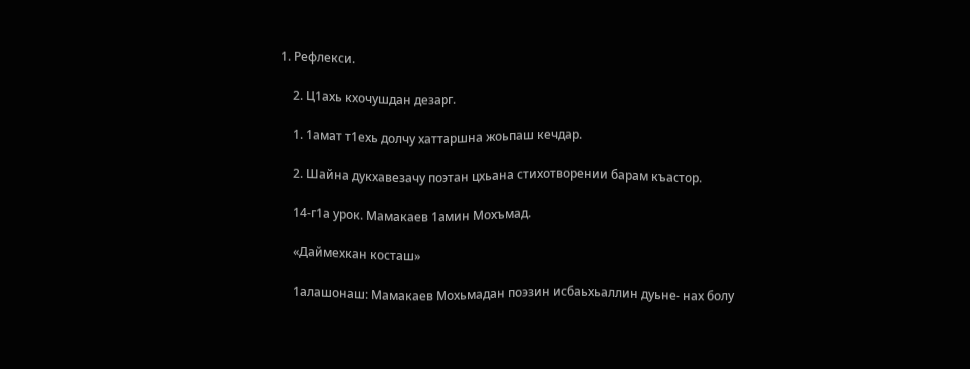1. Рефлекси.

    2. Ц1ахь кхочушдан дезарг.

    1. 1амат т1ехь долчу хаттаршна жоьпаш кечдар.

    2. Шайна дукхавезачу поэтан цхьана стихотворении барам къастор.

    14-г1а урок. Мамакаев 1амин Мохъмад.

    «Даймехкан косташ»

    1алашонаш: Мамакаев Мохьмадан поэзин исбаьхьаллин дуьне- нах болу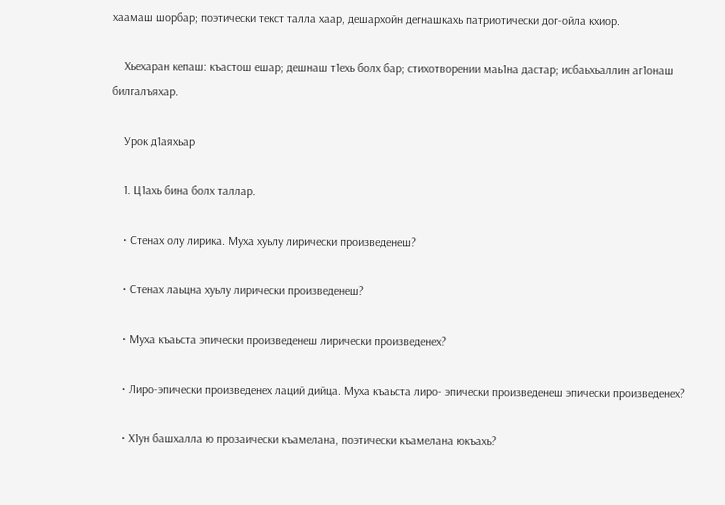хаамаш шорбар; поэтически текст талла хаар, дешархойн дегнашкахь патриотически дог-ойла кхиор.

    Хьехаран кепаш: къастош ешар; дешнаш т1ехь болх бар; стихотворении маь1на дастар; исбаьхьаллин аг1онаш билгалъяхар.

    Урок д1аяхьар

    1. Ц1ахь бина болх таллар.

    • Стенах олу лирика. Муха хуьлу лирически произведенеш?

    • Стенах лаьцна хуьлу лирически произведенеш?

    • Муха къаьста эпически произведенеш лирически произведенех?

    • Лиро-эпически произведенех лаций дийца. Муха къаьста лиро- эпически произведенеш эпически произведенех?

    • Х1ун башхалла ю прозаически къамелана, поэтически къамелана юкъахь?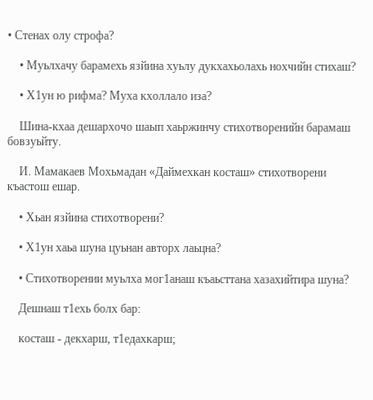• Стенах олу строфа?

    • Муьлхачу барамехь язйина хуьлу дукхахьолахь нохчийн стихаш?

    • Х1ун ю рифма? Муха кхоллало иза?

    Шина-кхаа дешархочо шаып хаьржинчу стихотворенийн барамаш бовзуьйту.

    И. Мамакаев Мохьмадан «Даймехкан косташ» стихотворени къастош ешар.

    • Хьан язйина стихотворени?

    • Х1ун хаьа шуна цуьнан авторх лаьцна?

    • Стихотворении муьлха мог1анаш къаьсттана хазахийтира шуна?

    Дешнаш т1ехь болх бар:

    косташ - декхарш, т1едахкарш;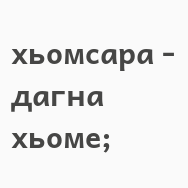хьомсара - дагна хьоме;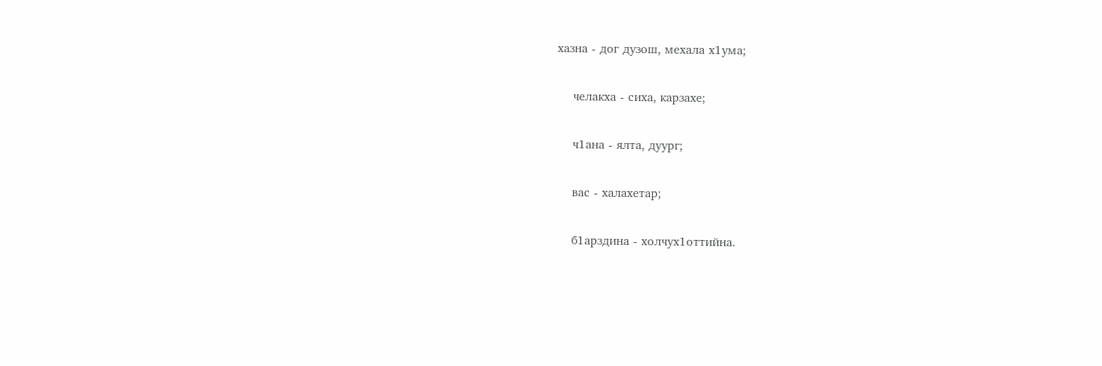хазна - дог дузош, мехала х1ума;

    челакха - сиха, карзахе;

    ч1ана - ялта, дуург;

    вас - халахетар;

    б1арздина - холчух1оттийна.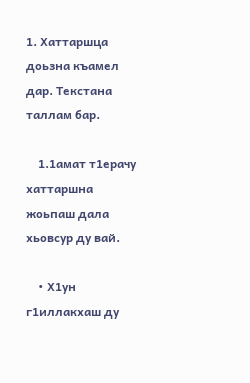1. Хаттаршца доьзна къамел дар. Текстана таллам бар.

    1.1амат т1ерачу хаттаршна жоьпаш дала хьовсур ду вай.

    • Х1ун г1иллакхаш ду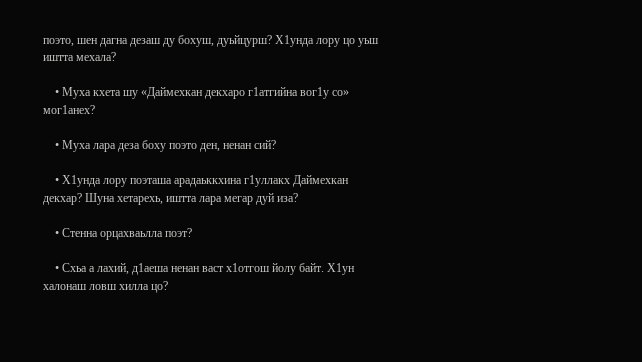поэто, шен дагна дезаш ду бохуш, дуьйцурш? Х1унда лору цо уьш иштта мехала?

    • Муха кхета шу «Даймехкан декхаро г1атгийна вог1у со» мог1анех?

    • Муха лара деза боху поэто ден, ненан сий?

    • Х1унда лору поэташа арадаьккхина г1уллакх Даймехкан декхар? Шуна хетарехь, иштта лара мегар дуй иза?

    • Стенна орцахваьлла поэт?

    • Схьа а лахий, д1аеша ненан васт х1отгош йолу байт. Х1ун халонаш ловш хилла цо?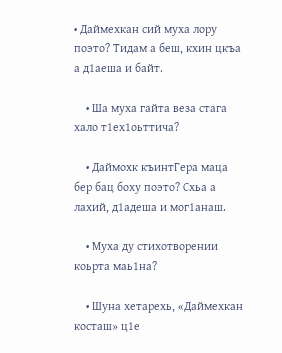• Даймехкан сий муха лору поэто? Тидам а беш, кхин цкъа а д1аеша и байт.

    • Ша муха гайта веза стага хало т1ех1оьттича?

    • Даймохк къинтГера маца бер бац боху поэто? Схьа а лахий, д1адеша и мог1анаш.

    • Муха ду стихотворении коьрта маь1на?

    • Шуна хетарехь, «Даймехкан косташ» ц1е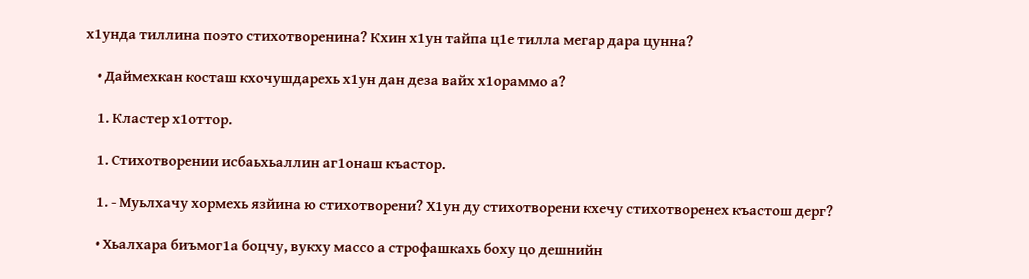х1унда тиллина поэто стихотворенина? Кхин х1ун тайпа ц1е тилла мегар дара цунна?

    • Даймехкан косташ кхочушдарехь х1ун дан деза вайх х1ораммо а?

    1. Кластер х1оттор.

    1. Стихотворении исбаьхьаллин аг1онаш къастор.

    1. - Муьлхачу хормехь язйина ю стихотворени? Х1ун ду стихотворени кхечу стихотворенех къастош дерг?

    • Хьалхара биъмог1а боцчу, вукху массо а строфашкахь боху цо дешнийн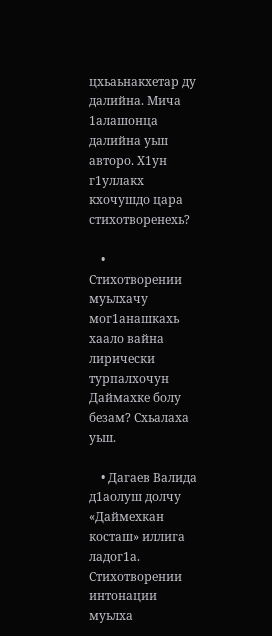цхьаьнакхетар ду далийна. Мича 1алашонца далийна уьш авторо. Х1ун г1уллакх кхочушдо цара стихотворенехь?

    • Стихотворении муьлхачу мог1анашкахь хаало вайна лирически турпалхочун Даймахке болу безам? Схьалаха уьш.

    • Дагаев Валида д1аолуш долчу «Даймехкан косташ» иллига ладог1а. Стихотворении интонации муьлха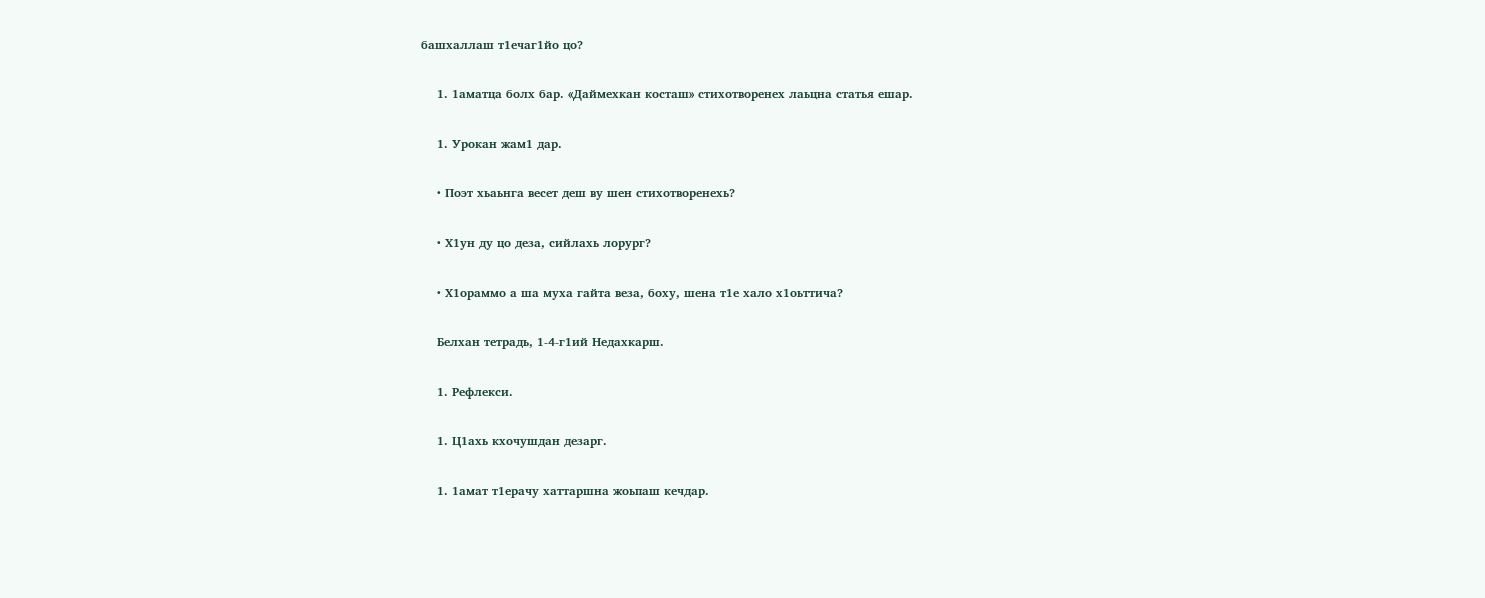башхаллаш т1ечаг1йо цо?

    1. 1аматца болх бар. «Даймехкан косташ» стихотворенех лаьцна статья ешар.

    1. Урокан жам1 дар.

    • Поэт хьаьнга весет деш ву шен стихотворенехь?

    • Х1ун ду цо деза, сийлахь лорург?

    • Х1ораммо а ша муха гайта веза, боху, шена т1е хало х1оьттича?

    Белхан тетрадь, 1-4-г1ий Недахкарш.

    1. Рефлекси.

    1. Ц1ахь кхочушдан дезарг.

    1. 1амат т1ерачу хаттаршна жоьпаш кечдар.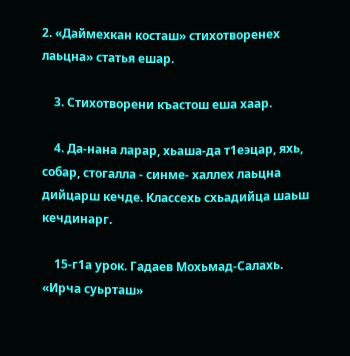2. «Даймехкан косташ» стихотворенех лаьцна» статья ешар.

    3. Стихотворени къастош еша хаар.

    4. Да-нана ларар, хьаша-да т1еэцар, яхь, собар, стогалла - синме- халлех лаьцна дийцарш кечде. Классехь схьадийца шаьш кечдинарг.

    15-г1а урок. Гадаев Мохьмад-Салахь. «Ирча суьрташ»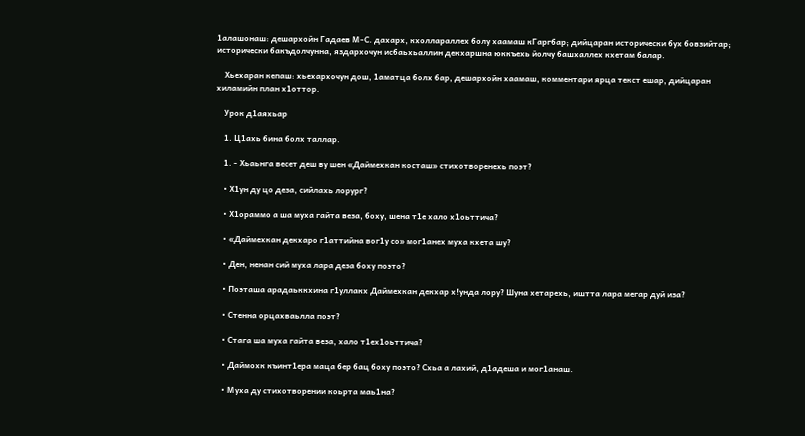1алашонаш: дешархойн Гадаев М-С. дахарх, кхоллараллех болу хаамаш кГаргбар; дийцаран исторически бух бовзийтар; исторически бакъдолчунна, яздархочун исбаьхьаллин декхаршна юккъехь йолчу башхаллех кхетам балар.

    Хьехаран кепаш: хьехархочун дош, 1аматца болх бар, дешархойн хаамаш, комментари ярца текст ешар, дийцаран хиламийн план х1оттор.

    Урок д1аяхьар

    1. Ц1ахь бина болх таллар.

    1. - Хьаьнга весет деш ву шен «Даймехкан косташ» стихотворенехь поэт?

    • Х1ун ду цо деза, сийлахь лорург?

    • Х1ораммо а ша муха гайта веза, боху, шена т1е хало х1оьттича?

    • «Даймехкан декхаро г1аттийна вог1у со» мог1анех муха кхета шу?

    • Ден, ненан сий муха лара деза боху поэто?

    • Поэташа арадаьккхина г1уллакх Даймехкан декхар х!унда лору? Шуна хетарехь, иштта лара мегар дуй иза?

    • Стенна орцахваьлла поэт?

    • Стага ша муха гайта веза, хало т1ех1оьттича?

    • Даймохк къинт1ера маца бер бац боху поэто? Схьа а лахий, д1адеша и мог1анаш.

    • Муха ду стихотворении коьрта маь1на?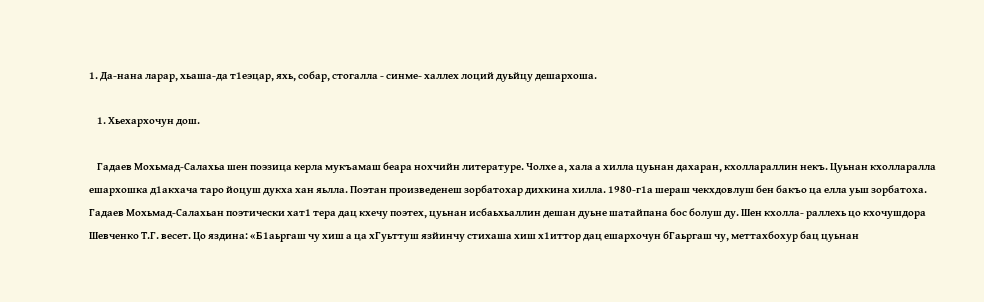1. Да-нана ларар, хьаша-да т1еэцар, яхь, собар, стогалла - синме- халлех лоций дуьйцу дешархоша.

    1. Хьехархочун дош.

    Гадаев Мохьмад-Салахьа шен поэзица керла мукъамаш беара нохчийн литературе. Чолхе а, хала а хилла цуьнан дахаран, кхоллараллин некъ. Цуьнан кхолларалла ешархошка д1акхача таро йоцуш дукха хан яьлла. Поэтан произведенеш зорбатохар дихкина хилла. 1980-г1а шераш чекхдовлуш бен бакъо ца елла уьш зорбатоха. Гадаев Мохьмад-Салахьан поэтически хат1 тера дац кхечу поэтех, цуьнан исбаьхьаллин дешан дуьне шатайпана бос болуш ду. Шен кхолла- раллехь цо кхочушдора Шевченко Т.Г. весет. Цо яздина: «Б1аьргаш чу хиш а ца хГуьттуш язйинчу стихаша хиш х1иттор дац ешархочун бГаьргаш чу, меттахбохур бац цуьнан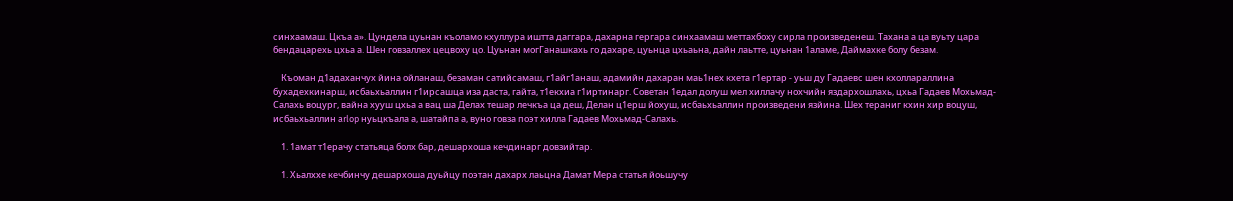синхаамаш. Цкъа а». Цундела цуьнан къоламо кхуллура иштта даггара, дахарна гергара синхаамаш меттахбоху сирла произведенеш. Тахана а ца вуьту цара бендацарехь цхьа а. Шен говзаллех цецвоху цо. Цуьнан могГанашкахь го дахаре, цуьнца цхьаьна, дайн лаьтте, цуьнан 1аламе, Даймахке болу безам.

    Къоман д1адаханчух йина ойланаш, безаман сатийсамаш, г1айг1анаш, адамийн дахаран маь1нех кхета г1ертар - уьш ду Гадаевс шен кхоллараллина бухадехкинарш, исбаьхьаллин г1ирсашца иза даста, гайта, т1екхиа г1иртинарг. Советан 1едал долуш мел хиллачу нохчийн яздархошлахь, цхьа Гадаев Мохьмад-Салахь воцург, вайна хууш цхьа а вац ша Делах тешар лечкъа ца деш, Делан ц1ерш йохуш, исбаьхьаллин произведени язйина. Шех тераниг кхин хир воцуш, исбаьхьаллин arlop нуьцкъала а, шатайпа а, вуно говза поэт хилла Гадаев Мохьмад-Салахь.

    1. 1амат т1ерачу статьяца болх бар, дешархоша кечдинарг довзийтар.

    1. Хьалххе кечбинчу дешархоша дуьйцу поэтан дахарх лаьцна Дамат Мера статья йоьшучу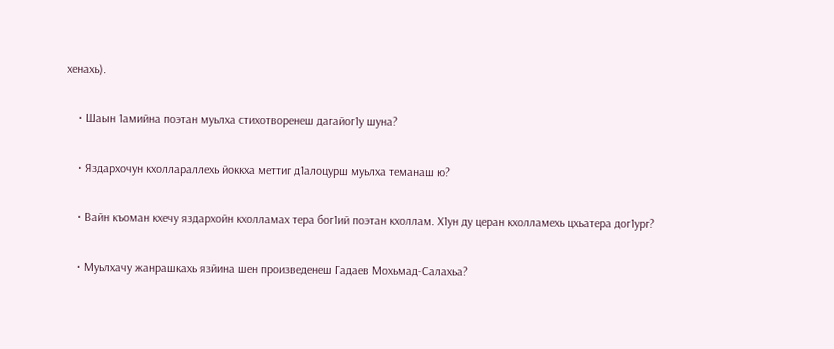хенахь).

    • Шаын 1амийна поэтан муьлха стихотворенеш дагайог1у шуна?

    • Яздархочун кхоллараллехь йоккха меттиг д1алоцурш муьлха теманаш ю?

    • Вайн къоман кхечу яздархойн кхолламах тера бог1ий поэтан кхоллам. Х1ун ду церан кхолламехь цхьатера дог1ург?

    • Муьлхачу жанрашкахь язйина шен произведенеш Гадаев Мохьмад-Салахьа?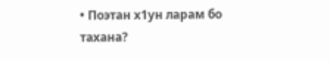• Поэтан х1ун ларам бо тахана?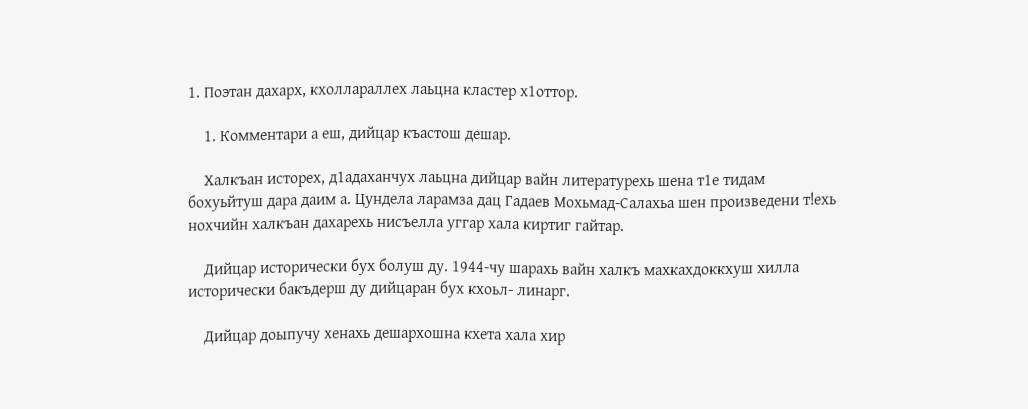1. Поэтан дахарх, кхоллараллех лаьцна кластер х1оттор.

    1. Комментари а еш, дийцар къастош дешар.

    Халкъан исторех, д1адаханчух лаьцна дийцар вайн литературехь шена т1е тидам бохуьйтуш дара даим а. Цундела ларамза дац Гадаев Мохьмад-Салахьа шен произведени т!ехь нохчийн халкъан дахарехь нисъелла уггар хала киртиг гайтар.

    Дийцар исторически бух болуш ду. 1944-чу шарахь вайн халкъ махкахдоккхуш хилла исторически бакъдерш ду дийцаран бух кхоьл- линарг.

    Дийцар доыпучу хенахь дешархошна кхета хала хир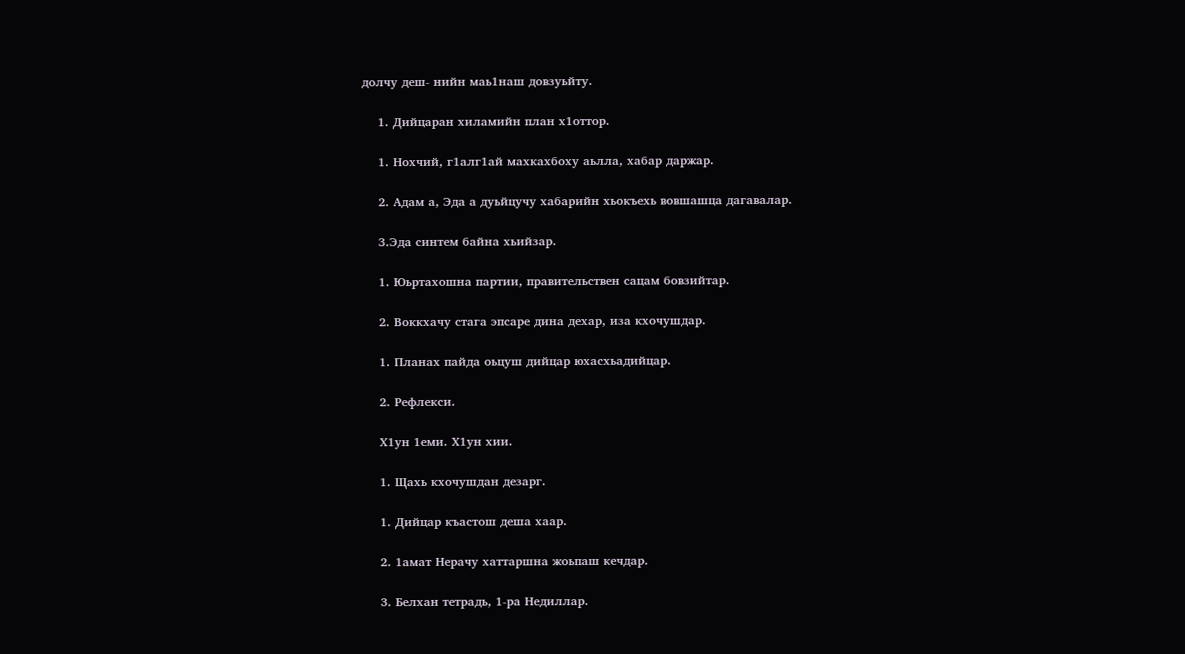долчу деш- нийн маь1наш довзуьйту.

    1. Дийцаран хиламийн план х1оттор.

    1. Нохчий, г1алг1ай махкахбоху аьлла, хабар даржар.

    2. Адам а, Эда а дуьйцучу хабарийн хьокъехь вовшашца дагавалар.

    З.Эда синтем байна хьийзар.

    1. Юьртахошна партии, правительствен сацам бовзийтар.

    2. Воккхачу стага эпсаре дина дехар, иза кхочушдар.

    1. Планах пайда оьцуш дийцар юхасхьадийцар.

    2. Рефлекси.

    Х1ун 1еми. Х1ун хии.

    1. Щахь кхочушдан дезарг.

    1. Дийцар къастош деша хаар.

    2. 1амат Нерачу хаттаршна жоьпаш кечдар.

    3. Белхан тетрадь, 1-ра Недиллар.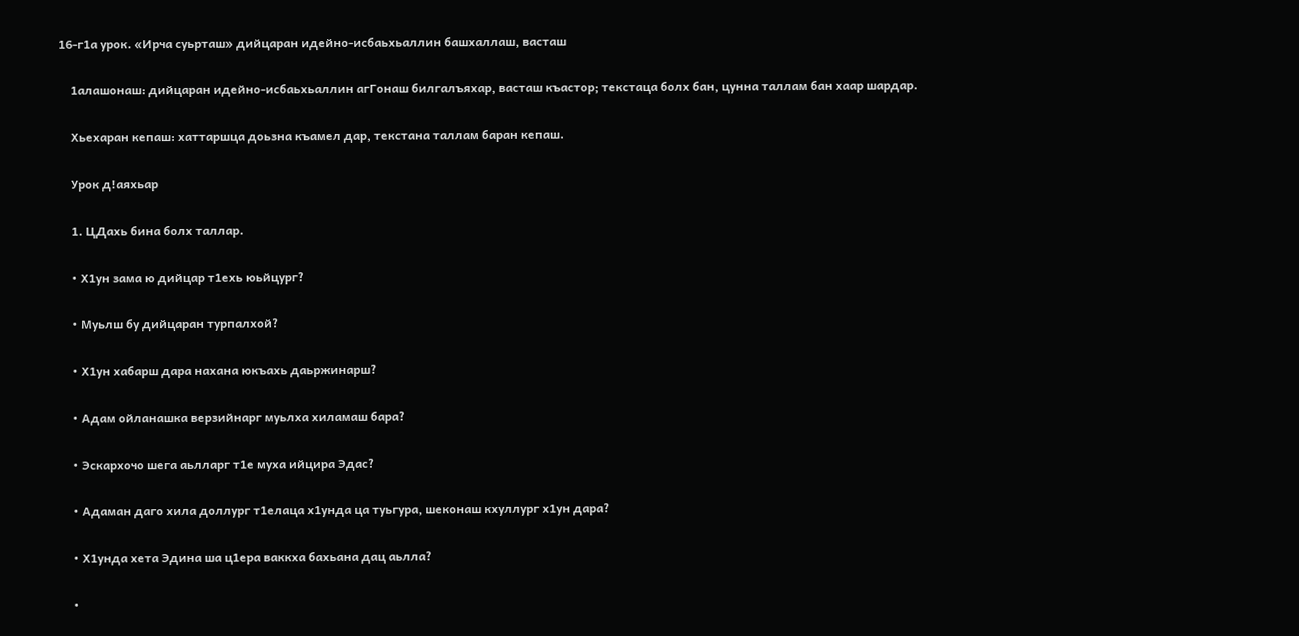16-г1а урок. «Ирча суьрташ» дийцаран идейно-исбаьхьаллин башхаллаш, васташ

    1алашонаш: дийцаран идейно-исбаьхьаллин агГонаш билгалъяхар, васташ къастор; текстаца болх бан, цунна таллам бан хаар шардар.

    Хьехаран кепаш: хаттаршца доьзна къамел дар, текстана таллам баран кепаш.

    Урок д!аяхьар

    1. ЦДахь бина болх таллар.

    • Х1ун зама ю дийцар т1ехь юьйцург?

    • Муьлш бу дийцаран турпалхой?

    • Х1ун хабарш дара нахана юкъахь даьржинарш?

    • Адам ойланашка верзийнарг муьлха хиламаш бара?

    • Эскархочо шега аьлларг т1е муха ийцира Эдас?

    • Адаман даго хила доллург т1елаца х1унда ца туьгура, шеконаш кхуллург х1ун дара?

    • Х1унда хета Эдина ша ц1ера ваккха бахьана дац аьлла?

    •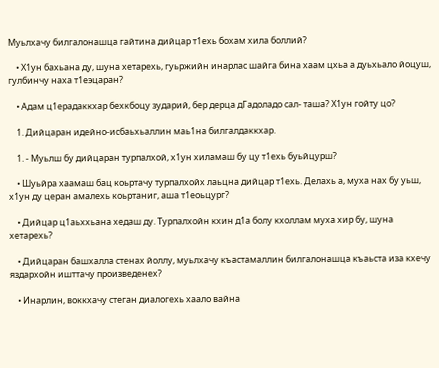Муьлхачу билгалонашца гайтина дийцар т1ехь бохам хила боллий?

    • Х1ун бахьана ду, шуна хетарехь, гуьржийн инарлас шайга бина хаам цхьа а дуьхьало йоцуш, гулбинчу наха т1еэцаран?

    • Адам ц1ерадаккхар бехкбоцу зударий, бер дерца дГадоладо сал- таша? Х1ун гойту цо?

    1. Дийцаран идейно-исбаьхьаллин маь1на билгалдаккхар.

    1. - Муьлш бу дийцаран турпалхой, х1ун хиламаш бу цу т1ехь буьйцурш?

    • Шуьйра хаамаш бац коьртачу турпалхойх лаьцна дийцар т1ехь. Делахь а, муха нах бу уьш, х1ун ду церан амалехь коьртаниг, аша т1еоьцург?

    • Дийцар ц1аьххьана хедаш ду. Турпалхойн кхин д1а болу кхоллам муха хир бу, шуна хетарехь?

    • Дийцаран башхалла стенах йоллу, муьлхачу къастамаллин билгалонашца къаьста иза кхечу яздархойн ишттачу произведенех?

    • Инарлин, воккхачу стеган диалогехь хаало вайна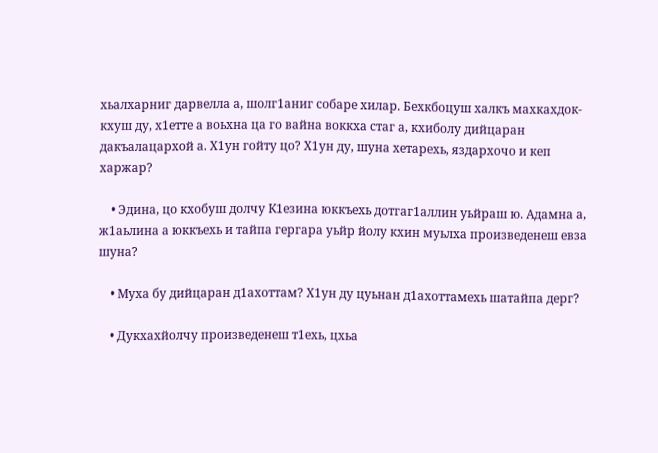хьалхарниг дарвелла а, шолг1аниг собаре хилар. Бехкбоцуш халкъ махкахдок- кхуш ду, х1етте а воьхна ца го вайна воккха стаг а, кхиболу дийцаран дакъалацархой а. Х1ун гойту цо? Х1ун ду, шуна хетарехь, яздархочо и кеп харжар?

    • Эдина, цо кхобуш долчу К1езина юккъехь дотгаг1аллин уьйраш ю. Адамна а, ж1аьлина а юккъехь и тайпа гергара уьйр йолу кхин муьлха произведенеш евза шуна?

    • Муха бу дийцаран д1ахоттам? Х1ун ду цуьнан д1ахоттамехь шатайпа дерг?

    • Дукхахйолчу произведенеш т1ехь, цхьа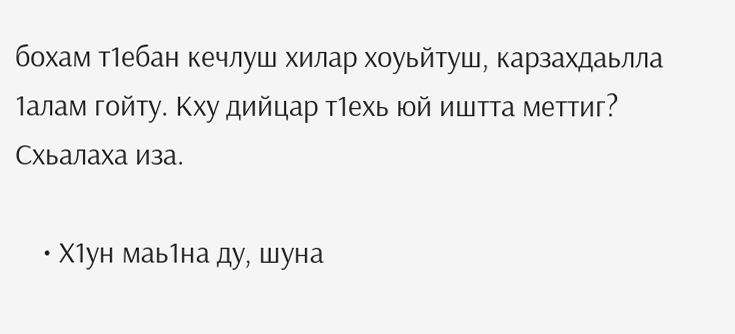бохам т1ебан кечлуш хилар хоуьйтуш, карзахдаьлла 1алам гойту. Кху дийцар т1ехь юй иштта меттиг? Схьалаха иза.

    • Х1ун маь1на ду, шуна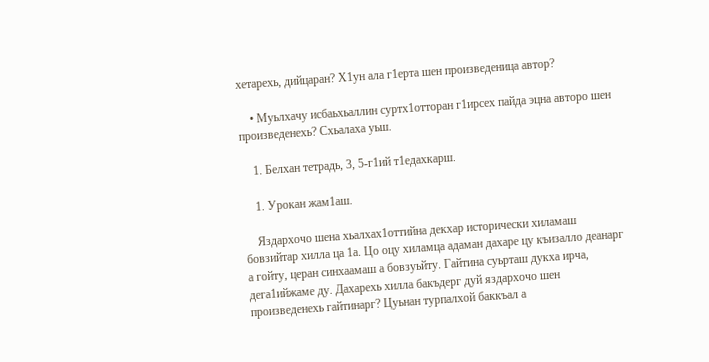хетарехь, дийцаран? Х1ун ала г1ерта шен произведеница автор?

    • Муьлхачу исбаьхьаллин суртх1отторан г1ирсех пайда эцна авторо шен произведенехь? Схьалаха уьш.

    1. Белхан тетрадь, 3, 5-г1ий т1едахкарш.

    1. Урокан жам1аш.

    Яздархочо шена хьалхах1оттийна декхар исторически хиламаш бовзийтар хилла ца 1а. Цо оцу хиламца адаман дахаре цу къизалло деанарг а гойту, церан синхаамаш а бовзуьйту. Гайтина суьрташ дукха ирча, дега1ийжаме ду. Дахарехь хилла бакъдерг дуй яздархочо шен произведенехь гайтинарг? Цуьнан турпалхой баккъал а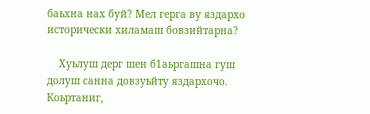баьхна нах буй? Мел герга ву яздархо исторически хиламаш бовзийтарна?

    Хуьлуш дерг шен б1аьргашна гуш долуш санна довзуьйту яздархочо. Коьртаниг,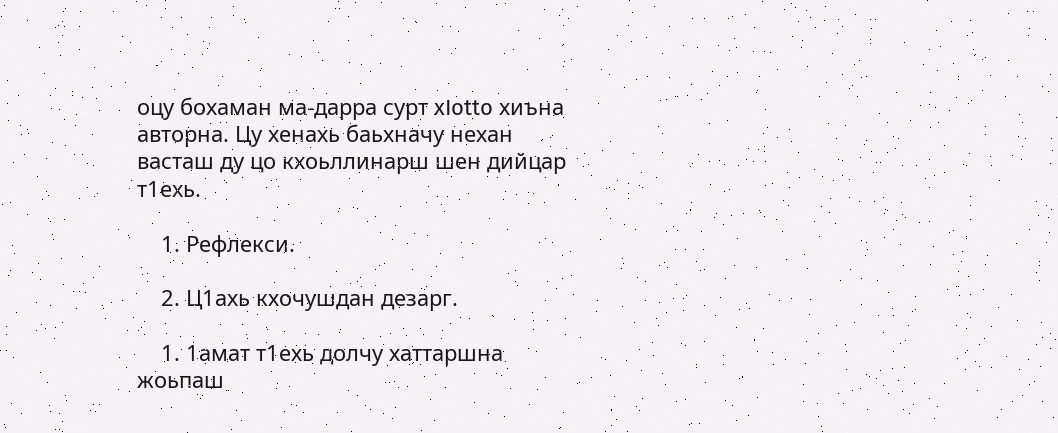оцу бохаман ма-дарра сурт xIotto хиъна авторна. Цу хенахь баьхначу нехан васташ ду цо кхоьллинарш шен дийцар т1ехь.

    1. Рефлекси.

    2. Ц1ахь кхочушдан дезарг.

    1. 1амат т1ехь долчу хаттаршна жоьпаш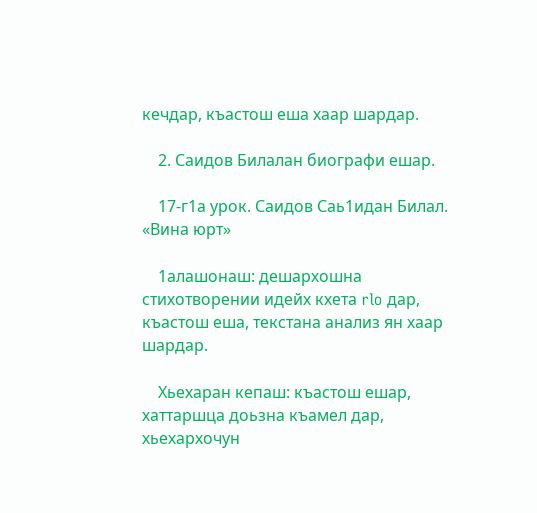кечдар, къастош еша хаар шардар.

    2. Саидов Билалан биографи ешар.

    17-г1а урок. Саидов Саь1идан Билал. «Вина юрт»

    1алашонаш: дешархошна стихотворении идейх кхета rlo дар, къастош еша, текстана анализ ян хаар шардар.

    Хьехаран кепаш: къастош ешар, хаттаршца доьзна къамел дар, хьехархочун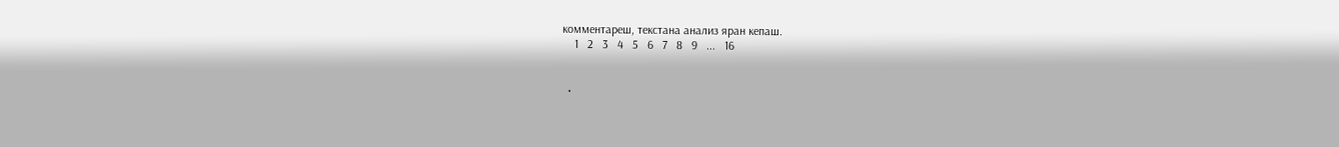комментареш, текстана анализ яран кепаш.
    1   2   3   4   5   6   7   8   9   ...   16


  •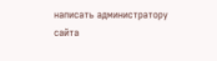написать администратору сайта